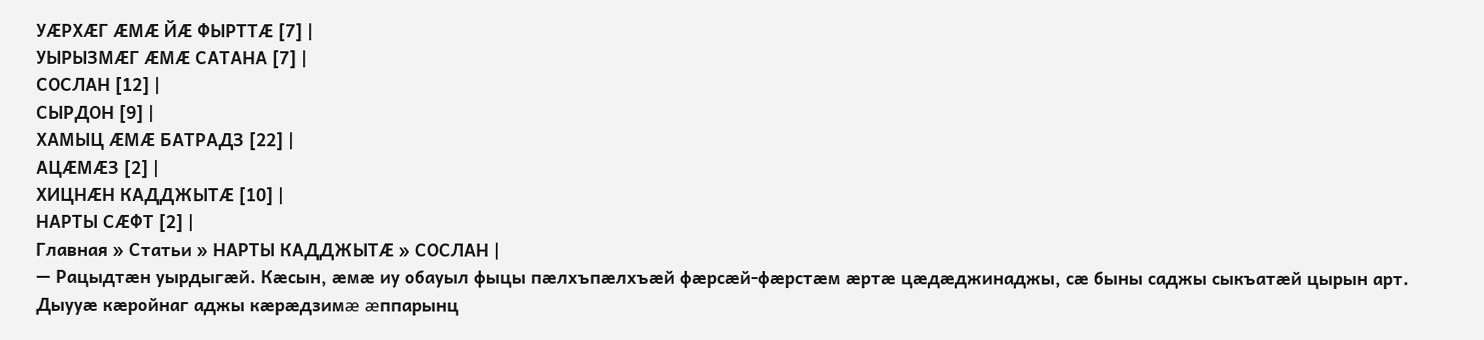УÆРХÆГ ÆМÆ ЙÆ ФЫРТТÆ [7] |
УЫРЫЗМÆГ ÆМÆ САТАНА [7] |
СОСЛАН [12] |
СЫРДОН [9] |
ХАМЫЦ ÆМÆ БАТРАДЗ [22] |
АЦÆМÆЗ [2] |
ХИЦНÆН КАДДЖЫТÆ [10] |
НАРТЫ СÆФT [2] |
Главная » Статьи » НАРТЫ КАДДЖЫТÆ » СОСЛАН |
— Рацыдтæн уырдыгæй. Кæсын, æмæ иу обауыл фыцы пæлхъпæлхъæй фæрсæй-фæрстæм æртæ цæдæджинаджы, сæ быны саджы сыкъатæй цырын арт. Дыууæ кæройнаг аджы кæрæдзимæ æппарынц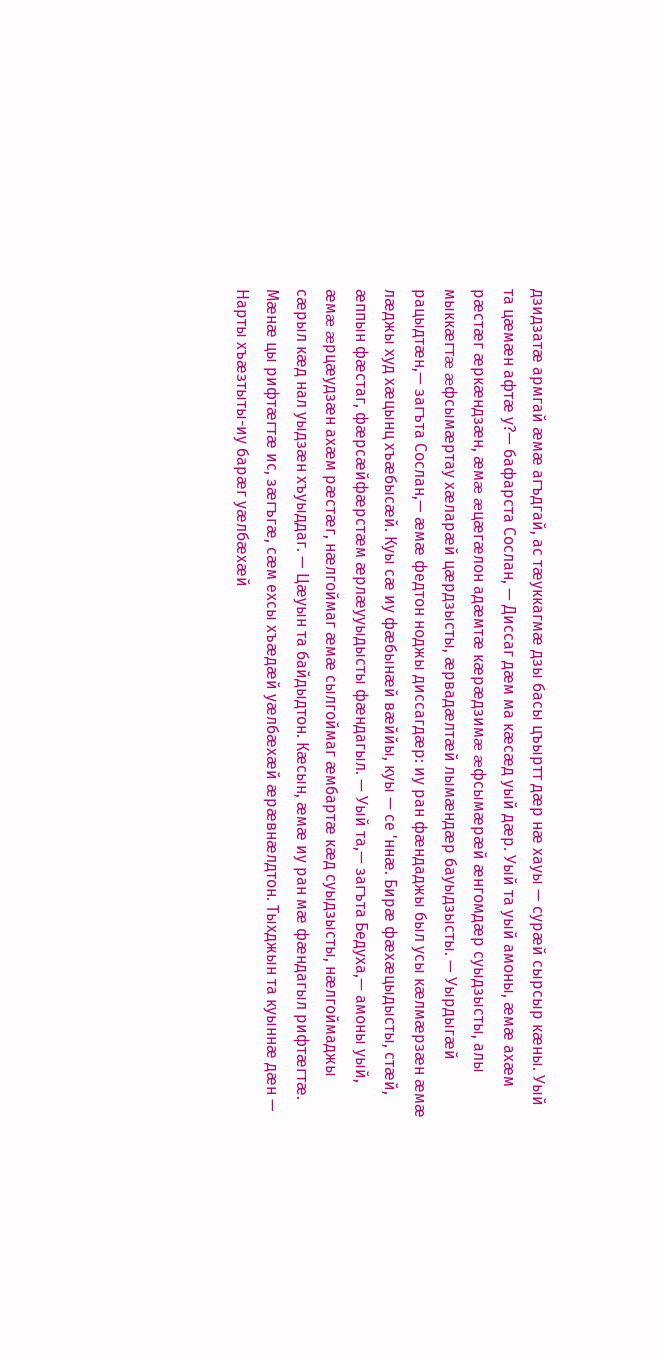дзидзатæ армгай æмæ агъдгай, ас тæуккагмæ дзы басы цъыртт дæр нæ хауы — сурæй сырсыр кæны. Уый та цæмæн афтæ у?— бафарста Сослан, — Диссаг дæм ма кæсæд уый дæр. Уый та уый амоны, æмæ ахæм рæстæг æркæндзæн, æмæ æцæгæлон адæмтæ кæрæдзимæ æфсымæрæй æнгомдæр суыдзысты, алы мыккæгтæ æфсымæртау хæларæй цæрдзысты, æрвадæлтæй лымæндæр бауыдзысты. — Уырдыгæй рацыдтæн,— загъта Сослан,— æмæ федтон ноджы диссагдæр: иу ран фæндаджы был усы кæлмæрзæн æмæ лæджы худ хæцынц хъæбысæй. Куы сæ иу фæбынæй вæййы, куы — се 'ннæ. Бирæ фæхæцыдысты, стæй, æппын фæстаг, фæрсæйфæрстæм æрлæууыдысты фæндагыл. — Уый та,— загъта Бедуха,— амоны уый, æмæ æрцæудзæн ахæм рæстæг, нæлгоймаг æмæ сылгоймаг æмбартæ кæд суыдзысты, нæлгоймаджы сæрыл кæд нал уыдзæн хъуыддаг. — Цæуын та байдыдтон. Кæсын, æмæ иу ран мæ фæндагыл рифтæгтæ. Мæнæ цы рифтæгтæ ис, зæгъгæ, сæм ехсы хъæдæй уæлбæхæй æрæвнæлдтон. Тыхджын та куыннæ дæн — Нарты хъæзтыты-иу барæг уæлбæхæй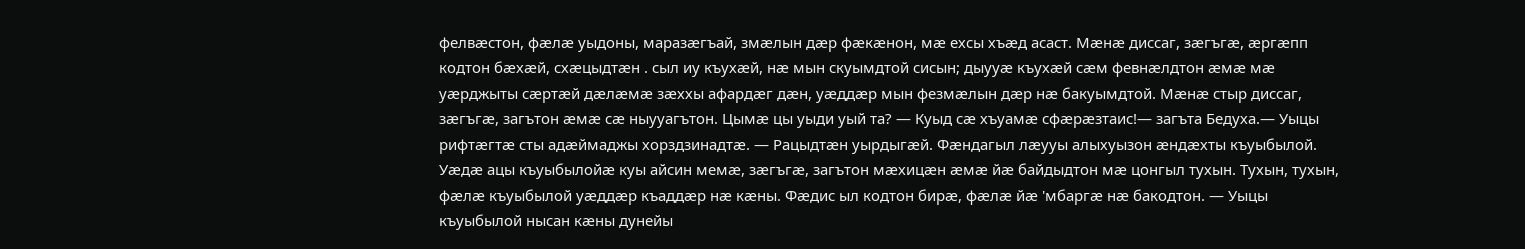фелвæстон, фæлæ уыдоны, маразæгъай, змæлын дæр фæкæнон, мæ ехсы хъæд асаст. Мæнæ диссаг, зæгъгæ, æргæпп кодтон бæхæй, схæцыдтæн . сыл иу къухæй, нæ мын скуымдтой сисын; дыууæ къухæй сæм февнæлдтон æмæ мæ уæрджыты сæртæй дæлæмæ зæххы афардæг дæн, уæддæр мын фезмæлын дæр нæ бакуымдтой. Мæнæ стыр диссаг, зæгъгæ, загътон æмæ сæ ныууагътон. Цымæ цы уыди уый та? — Куыд сæ хъуамæ сфæрæзтаис!— загъта Бедуха.— Уыцы рифтæгтæ сты адæймаджы хорздзинадтæ. — Рацыдтæн уырдыгæй. Фæндагыл лæууы алыхуызон æндæхты къуыбылой. Уæдæ ацы къуыбылойæ куы айсин мемæ, зæгъгæ, загътон мæхицæн æмæ йæ байдыдтон мæ цонгыл тухын. Тухын, тухын, фæлæ къуыбылой уæддæр къаддæр нæ кæны. Фæдис ыл кодтон бирæ, фæлæ йæ 'мбаргæ нæ бакодтон. — Уыцы къуыбылой нысан кæны дунейы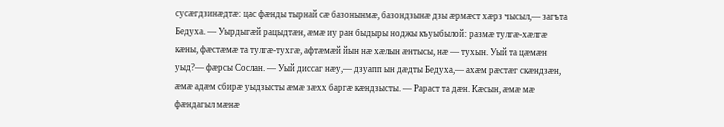сусæгдзинæдтæ: цас фæнды тырнай сæ базонынмæ, базондзынæ дзы æрмæст хæрз чысыл,— загъта Бедуха. — Уырдыгæй рацыдтæн, æмæ иу ран быдыры ноджы къуыбылой: размæ тулгæ-хæлгæ кæны, фæстæмæ та тулгæ-тухгæ, афтæмæй йын нæ хæлын æнтысы, нæ — тухын. Уый та цæмæн уыд?— фæрсы Сослан. — Уый диссаг нæу,— дзуапп ын дæдты Бедуха,— ахæм рæстæг скæндзæн, æмæ адæм сбирæ уыдзысты æмæ зæхх баргæ кæндзысты. — Рараст та дæн. Кæсын, æмæ мæ фæндагыл мæнæ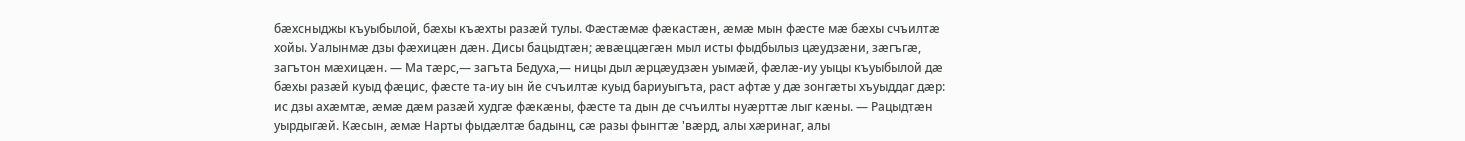бæхсныджы къуыбылой, бæхы къæхты разæй тулы. Фæстæмæ фæкастæн, æмæ мын фæсте мæ бæхы счъилтæ хойы. Уалынмæ дзы фæхицæн дæн. Дисы бацыдтæн; æвæццæгæн мыл исты фыдбылыз цæудзæни, зæгъгæ, загътон мæхицæн. — Ма тæрс,— загъта Бедуха,— ницы дыл æрцæудзæн уымæй, фæлæ-иу уыцы къуыбылой дæ бæхы разæй куыд фæцис, фæсте та-иу ын йе счъилтæ куыд бариуыгъта, раст афтæ у дæ зонгæты хъуыддаг дæр: ис дзы ахæмтæ, æмæ дæм разæй худгæ фæкæны, фæсте та дын де счъилты нуæрттæ лыг кæны. — Рацыдтæн уырдыгæй. Кæсын, æмæ Нарты фыдæлтæ бадынц, сæ разы фынгтæ 'вæрд, алы хæринаг, алы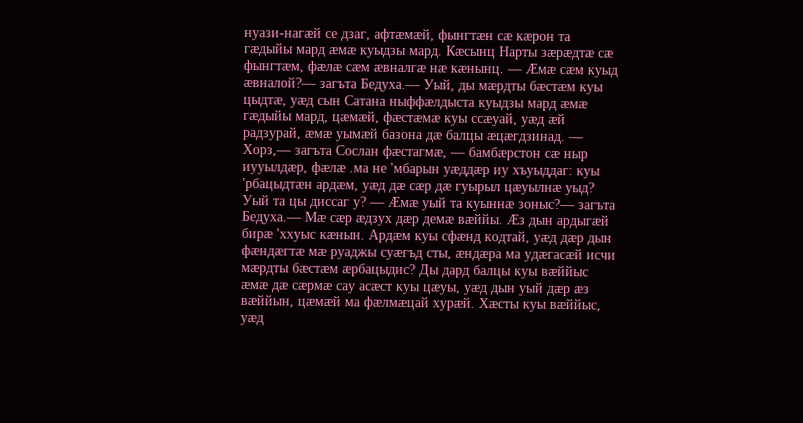нуази-нагæй се дзаг, афтæмæй, фынгтæн сæ кæрон та гæдыйы мард æмæ куыдзы мард. Кæсынц Нарты зæрæдтæ сæ фынгтæм, фæлæ сæм æвналгæ нæ кæнынц. — Æмæ сæм куыд æвналой?— загъта Бедуха.— Уый, ды мæрдты бæстæм куы цыдтæ, уæд сын Сатана ныффæлдыста куыдзы мард æмæ гæдыйы мард, цæмæй, фæстæмæ куы ссæуай, уæд æй радзурай, æмæ уымæй базона дæ балцы æцæгдзинад. — Хорз,— загъта Сослан фæстагмæ, — бамбæрстон сæ ныр иууылдæр, фæлæ .ма не 'мбарын уæддæр иу хъуыддаг: куы 'рбацыдтæн ардæм, уæд дæ сæр дæ гуырыл цæуылнæ уыд? Уый та цы диссаг у? — Æмæ уый та куыннæ зоныс?— загъта Бедуха.— Мæ сæр æдзух дæр демæ вæййы. Æз дын ардыгæй бирæ 'ххуыс кæнын. Ардæм куы сфæнд кодтай, уæд дæр дын фæндæгтæ мæ руаджы суæгъд сты, æндæра ма удæгасæй исчи мæрдты бæстæм æрбацыдис? Ды дард балцы куы вæййыс æмæ дæ сæрмæ сау асæст куы цæуы, уæд дын уый дæр æз вæййын, цæмæй ма фæлмæцай хурæй. Хæсты куы вæййыс, уæд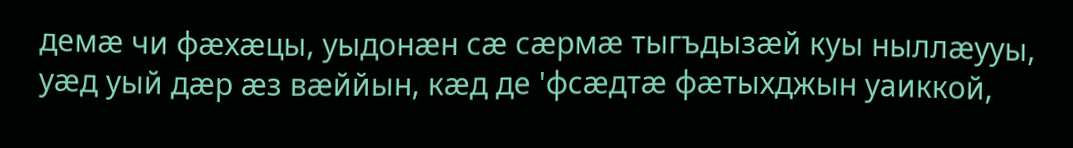демæ чи фæхæцы, уыдонæн сæ сæрмæ тыгъдызæй куы ныллæууы, уæд уый дæр æз вæййын, кæд де 'фсæдтæ фæтыхджын уаиккой,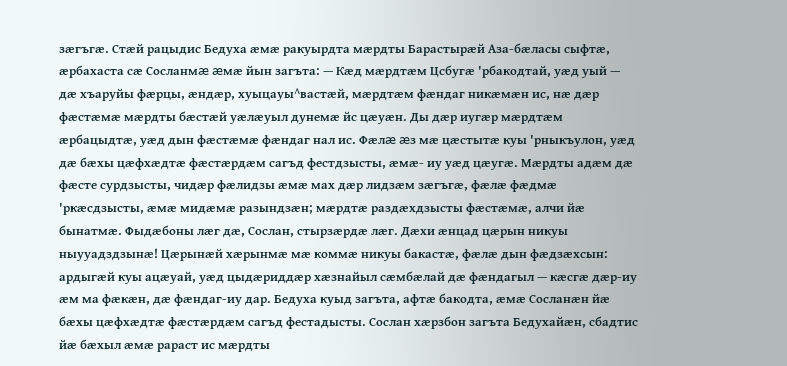зæгъгæ. Стæй рацыдис Бедуха æмæ ракуырдта мæрдты Барастырæй Аза-бæласы сыфтæ, æрбахаста сæ Сосланмæ æмæ йын загъта: — Кæд мæрдтæм Цсбугæ 'рбакодтай, уæд уый — дæ хъаруйы фæрцы, æндæр, хуыцауы^вастæй, мæрдтæм фæндаг никæмæн ис, нæ дæр фæстæмæ мæрдты бæстæй уæлæуыл дунемæ йс цæуæн. Ды дæр иугæр мæрдтæм æрбацыдтæ, уæд дын фæстæмæ фæндаг нал ис. Фæлæ æз мæ цæстытæ куы 'рныкъулон, уæд дæ бæхы цæфхæдтæ фæстæрдæм сагъд фестдзысты, æмæ- иу уæд цæугæ. Мæрдты адæм дæ фæсте сурдзысты, чидæр фæлидзы æмæ мах дæр лидзæм зæгъгæ, фæлæ фæдмæ 'ркæсдзысты, æмæ мидæмæ разындзæн; мæрдтæ раздæхдзысты фæстæмæ, алчи йæ бынатмæ. Фыдæбоны лæг дæ, Сослан, стырзæрдæ лæг. Дæхи æнцад цæрын никуы ныууадздзынæ! Цæрынæй хæрынмæ мæ коммæ никуы бакастæ, фæлæ дын фæдзæхсын: ардыгæй куы ацæуай, уæд цыдæриддæр хæзнайыл сæмбæлай дæ фæндагыл — кæсгæ дæр-иу æм ма фæкæн, дæ фæндаг-иу дар. Бедуха куыд загъта, афтæ бакодта, æмæ Сосланæн йæ бæхы цæфхæдтæ фæстæрдæм сагъд фестадысты. Сослан хæрзбон загъта Бедухайæн, сбадтис йæ бæхыл æмæ рараст ис мæрдты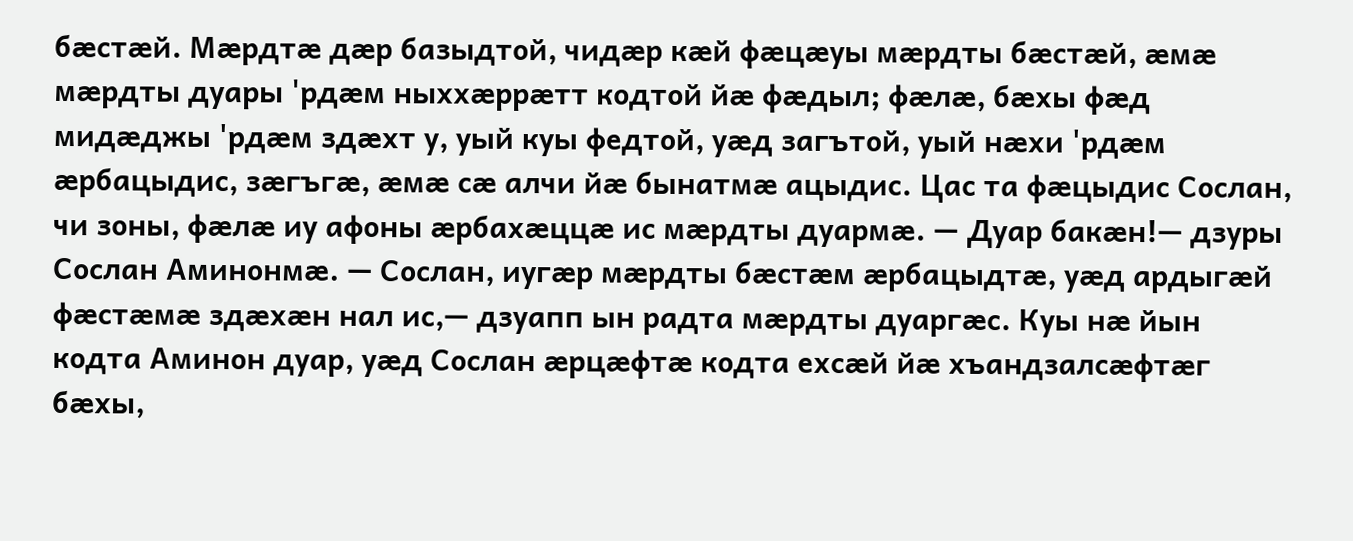бæстæй. Мæрдтæ дæр базыдтой, чидæр кæй фæцæуы мæрдты бæстæй, æмæ мæрдты дуары 'рдæм ныххæррæтт кодтой йæ фæдыл; фæлæ, бæхы фæд мидæджы 'рдæм здæхт у, уый куы федтой, уæд загътой, уый нæхи 'рдæм æрбацыдис, зæгъгæ, æмæ сæ алчи йæ бынатмæ ацыдис. Цас та фæцыдис Сослан, чи зоны, фæлæ иу афоны æрбахæццæ ис мæрдты дуармæ. — Дуар бакæн!— дзуры Сослан Аминонмæ. — Сослан, иугæр мæрдты бæстæм æрбацыдтæ, уæд ардыгæй фæстæмæ здæхæн нал ис,— дзуапп ын радта мæрдты дуаргæс. Куы нæ йын кодта Аминон дуар, уæд Сослан æрцæфтæ кодта ехсæй йæ хъандзалсæфтæг бæхы,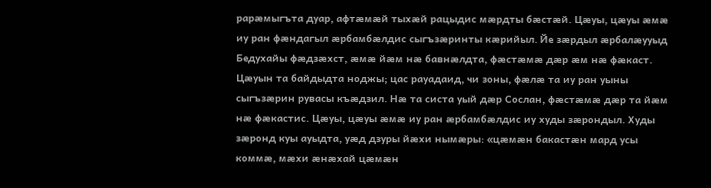рарæмыгъта дуар, афтæмæй тыхæй рацыдис мæрдты бæстæй. Цæуы, цæуы æмæ иу ран фæндагыл æрбамбæлдис сыгъзæринты кæрийыл. Йе зæрдыл æрбалæууыд Бедухайы фæдзæхст, æмæ йæм нæ бавнæлдта, фæстæмæ дæр æм нæ фæкаст. Цæуын та байдыдта ноджы; цас рауадаид, чи зоны, фæлæ та иу ран уыны сыгъзæрин рувасы къæдзил. Нæ та систа уый дæр Сослан, фæстæмæ дæр та йæм нæ фæкастис. Цæуы, цæуы æмæ иу ран æрбамбæлдис иу худы зæрондыл. Худы зæронд куы ауыдта, уæд дзуры йæхи нымæры: «цæмæн бакастæн мард усы коммæ, мæхи æнæхай цæмæн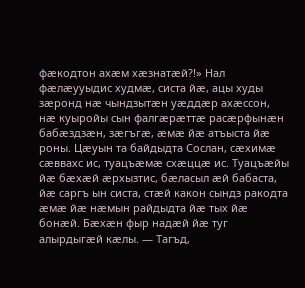фæкодтон ахæм хæзнатæй?!» Нал фæлæууыдис худмæ, систа йæ, ацы худы зæронд нæ чындзытæн уæддæр ахæссон, нæ куыройы сын фалгæрæттæ расæрфынæн бабæздзæн, зæгъгæ, æмæ йæ атъыста йæ роны. Цæуын та байдыдта Сослан, сæхимæ сæввахс ис, туацъæмæ схæццæ ис. Туацъæйы йæ бæхæй æрхызтис, бæласыл æй бабаста, йæ саргъ ын систа, стæй какон сындз ракодта æмæ йæ нæмын райдыдта йæ тых йæ бонæй. Бæхæн фыр надæй йæ туг алырдыгæй кæлы. — Тагъд,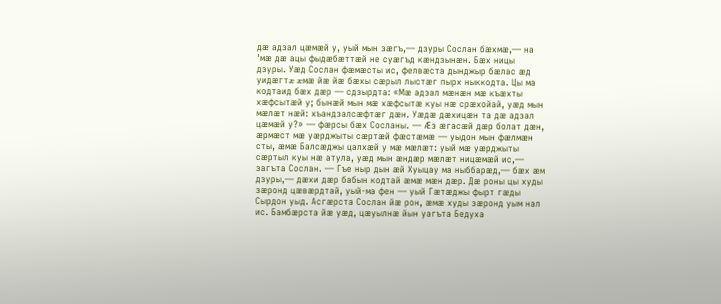дæ адзал цæмæй у, уый мын зæгъ,— дзуры Сослан бæхмæ,— на 'мæ дæ ацы фыдæбæттæй не суæгъд кæндзынæн. Бæх ницы дзуры. Уæд Сослан фæмæсты ис, фелвæста дынджыр бæлас æд уидæгтæ æмæ йæ йæ бæхы сæрыл лыстæг пырх ныккодта. Цы ма кодтаид бæх дæр — сдзырдта: «Мæ адзал мæнæн мæ къæхты хæфсытæй у; бынæй мын мæ хæфсытæ куы нæ срæхойай, уæд мын мæлæт нæй: хъандзалсæфтæг дæн. Уæдæ дæхицæн та дæ адзал цæмæй у?» — фæрсы бæх Сосланы. — Æз æгасæй дæр болат дæн, æрмæст мæ уæрджыты сæртæй фæстæмæ — уыдон мын фæлмæн сты, æмæ Балсæджы цалхæй у мæ мæлæт: уый мæ уæрджыты сæртыл куы нæ атула, уæд мын æндæр мæлæт ницæмæй ис,— загъта Сослан. — Гъе ныр дын æй Хуыцау ма ныббарæд,— бæх æм дзуры,— дæхи дæр бабын кодтай æмæ мæн дæр. Дæ роны цы худы зæронд цæвæрдтай, уый-ма фен — уый Гæтæджы фырт гæды Сырдон уыд. Асгæрста Сослан йæ рон, æмæ худы зæронд уым нал ис. Бамбæрста йæ уæд, цæуылнæ йын уагъта Бедуха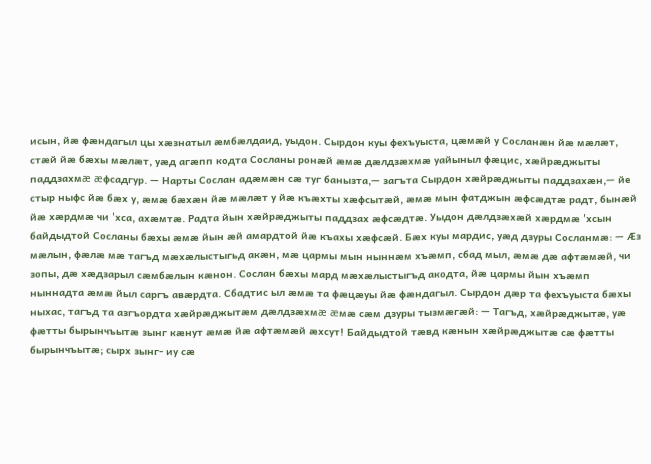исын, йæ фæндагыл цы хæзнатыл æмбæлдаид, уыдон. Сырдон куы фехъуыста, цæмæй у Сосланæн йæ мæлæт, стæй йæ бæхы мæлæт, уæд агæпп кодта Сосланы ронæй æмæ дæлдзæхмæ уайыныл фæцис, хæйрæджыты паддзахмæ æфсадгур. — Нарты Сослан адæмæн сæ туг банызта,— загъта Сырдон хæйрæджыты паддзахæн,— йе стыр ныфс йæ бæх у, æмæ бæхæн йæ мæлæт у йæ къæхты хæфсытæй, æмæ мын фатджын æфсæдтæ радт, бынæй йæ хæрдмæ чи 'хса, ахæмтæ. Радта йын хæйрæджыты паддзах æфсæдтæ. Уыдон дæлдзæхæй хæрдмæ 'хсын байдыдтой Сосланы бæхы æмæ йын æй амардтой йæ къахы хæфсæй. Бæх куы мардис, уæд дзуры Сосланмæ: — Æз мæлын, фæлæ мæ тагъд мæхæлыстыгьд акæн, мæ цармы мын ныннæм хъæмп, сбад мыл, æмæ дæ афтæмæй, чи зопы, дæ хæдзарыл сæмбæлын кæнон. Сослан бæхы мард мæхæлыстыгъд акодта, йæ цармы йын хъæмп ныннадта æмæ йыл саргъ авæрдта. Сбадтис ыл æмæ та фæцæуы йæ фæндагыл. Сырдон дæр та фехъуыста бæхы ныхас, тагъд та азгъордта хæйрæджытæм дæлдзæхмæ æмæ сæм дзуры тызмæгæй: — Тагъд, хæйрæджытæ, уæ фæтты бырынчъытæ зынг кæнут æмæ йæ афтæмæй æхсут! Байдыдтой тæвд кæнын хæйрæджытæ сæ фæтты бырынчъытæ; сырх зынг- иу сæ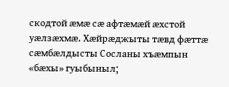скодтой æмæ сæ афтæмæй æхстой уæлзæхмæ. Хæйрæджыты тæвд фæттæ сæмбæлдысты Сосланы хъæмпын «бæхы» гуыбыныл;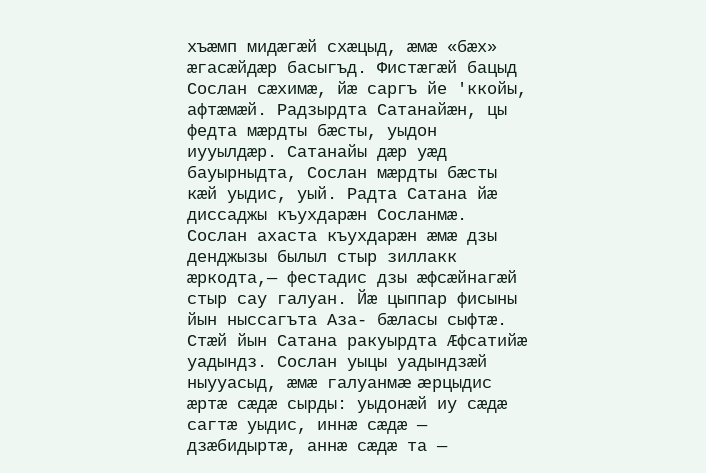хъæмп мидæгæй схæцыд, æмæ «бæх» æгасæйдæр басыгъд. Фистæгæй бацыд Сослан сæхимæ, йæ саргъ йе 'ккойы, афтæмæй. Радзырдта Сатанайæн, цы федта мæрдты бæсты, уыдон иууылдæр. Сатанайы дæр уæд бауырныдта, Сослан мæрдты бæсты кæй уыдис, уый. Радта Сатана йæ диссаджы къухдарæн Сосланмæ. Сослан ахаста къухдарæн æмæ дзы денджызы былыл стыр зиллакк æркодта,— фестадис дзы æфсæйнагæй стыр сау галуан. Йæ цыппар фисыны йын ныссагъта Аза- бæласы сыфтæ. Стæй йын Сатана ракуырдта Æфсатийæ уадындз. Сослан уыцы уадындзæй ныууасыд, æмæ галуанмæ æрцыдис æртæ сæдæ сырды: уыдонæй иу сæдæ сагтæ уыдис, иннæ сæдæ — дзæбидыртæ, аннæ сæдæ та —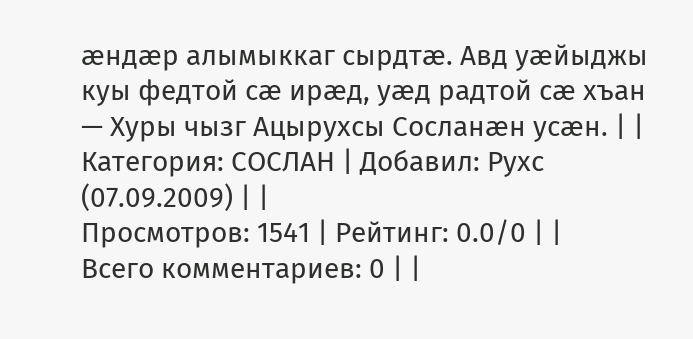æндæр алымыккаг сырдтæ. Авд уæйыджы куы федтой сæ ирæд, уæд радтой сæ хъан — Хуры чызг Ацырухсы Сосланæн усæн. | |
Категория: СОСЛАН | Добавил: Рухс (07.09.2009) | |
Просмотров: 1541 | Рейтинг: 0.0/0 | |
Всего комментариев: 0 | |